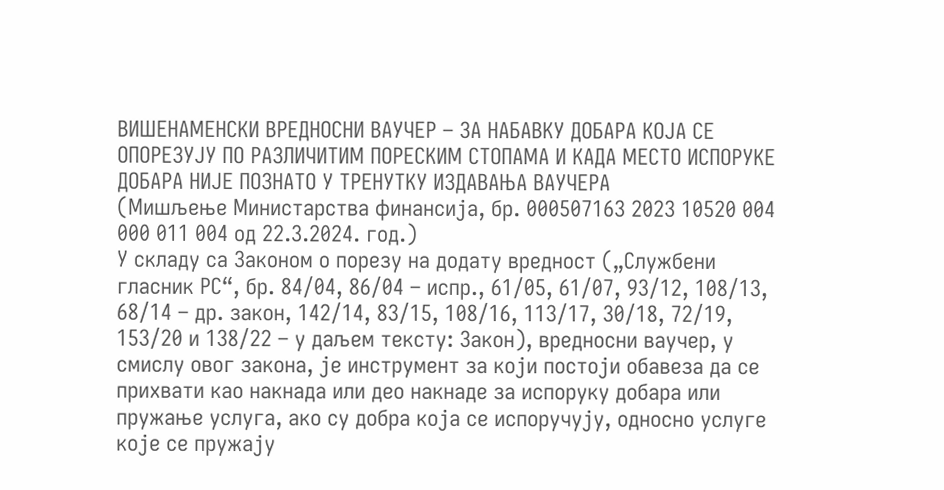ВИШЕНАМЕНСКИ ВРЕДНОСНИ ВАУЧЕР – ЗА НАБАВКУ ДОБАРА КОЈА СЕ ОПОРЕЗУЈУ ПО РАЗЛИЧИТИМ ПОРЕСКИМ СТОПАМА И КАДА МЕСТО ИСПОРУКЕ ДОБАРА НИЈЕ ПОЗНАТО У ТРЕНУТКУ ИЗДАВАЊА ВАУЧЕРА
(Мишљење Министарства финансија, бр. 000507163 2023 10520 004 000 011 004 од 22.3.2024. год.)
У складу са Законом о порезу на додату вредност („Службени гласник РС“, бр. 84/04, 86/04 – испр., 61/05, 61/07, 93/12, 108/13, 68/14 – др. закон, 142/14, 83/15, 108/16, 113/17, 30/18, 72/19, 153/20 и 138/22 – у даљем тексту: Закон), вредносни ваучер, у смислу овог закона, је инструмент за који постоји обавеза да се прихвати као накнада или део накнаде за испоруку добара или пружање услуга, ако су добра која се испоручују, односно услуге које се пружају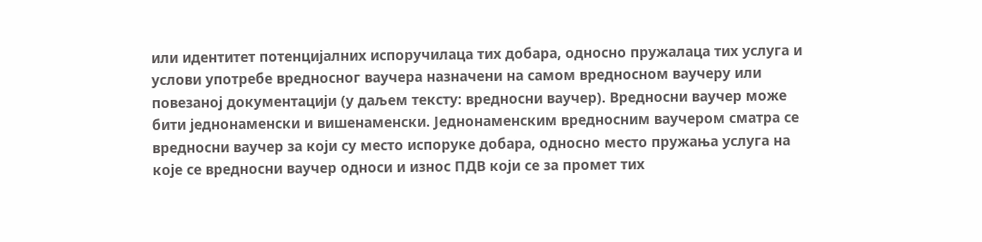или идентитет потенцијалних испоручилаца тих добара, односно пружалаца тих услуга и услови употребе вредносног ваучера назначени на самом вредносном ваучеру или повезаној документацији (у даљем тексту: вредносни ваучер). Вредносни ваучер може бити једнонаменски и вишенаменски. Једнонаменским вредносним ваучером сматра се вредносни ваучер за који су место испоруке добара, односно место пружања услуга на које се вредносни ваучер односи и износ ПДВ који се за промет тих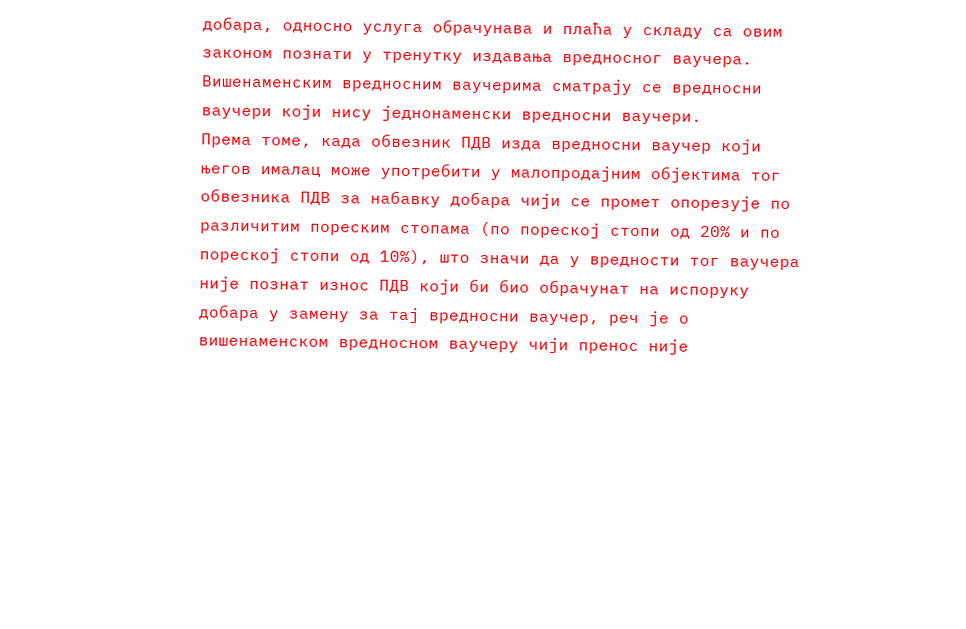добара, односно услуга обрачунава и плаћа у складу са овим законом познати у тренутку издавања вредносног ваучера. Вишенаменским вредносним ваучерима сматрају се вредносни ваучери који нису једнонаменски вредносни ваучери.
Према томе, када обвезник ПДВ изда вредносни ваучер који његов ималац може употребити у малопродајним објектима тог обвезника ПДВ за набавку добара чији се промет опорезује по различитим пореским стопама (по пореској стопи од 20% и по пореској стопи од 10%), што значи да у вредности тог ваучера није познат износ ПДВ који би био обрачунат на испоруку добара у замену за тај вредносни ваучер, реч је о вишенаменском вредносном ваучеру чији пренос није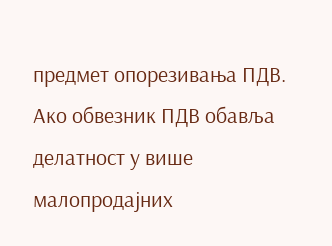предмет опорезивања ПДВ. Ако обвезник ПДВ обавља делатност у више малопродајних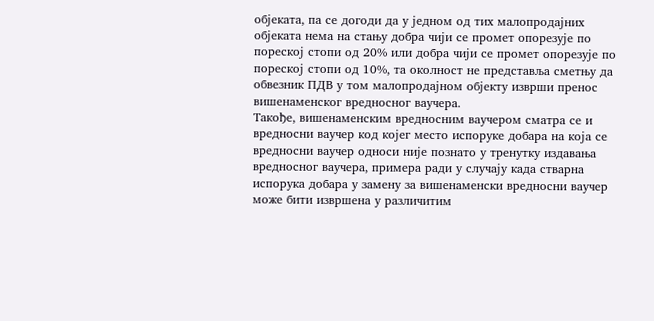објеката, па се догоди да у једном од тих малопродајних објеката нема на стању добра чији се промет опорезује по пореској стопи од 20% или добра чији се промет опорезује по пореској стопи од 10%, та околност не представља сметњу да обвезник ПДВ у том малопродајном објекту изврши пренос вишенаменског вредносног ваучера.
Такође, вишенаменским вредносним ваучером сматра се и вредносни ваучер код којег место испоруке добара на која се вредносни ваучер односи није познато у тренутку издавања вредносног ваучера, примера ради у случају када стварна испорука добара у замену за вишенаменски вредносни ваучер може бити извршена у различитим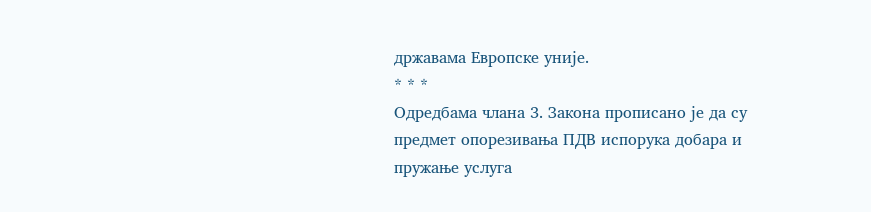државама Европске уније.
* * *
Одредбама члана 3. Закона прописано је да су предмет опорезивања ПДВ испорука добара и пружање услуга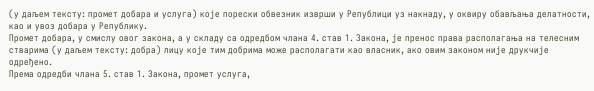(у даљем тексту: промет добара и услуга) које порески обвезник изврши у Републици уз накнаду, у оквиру обављања делатности, као и увоз добара у Републику.
Промет добара, у смислу овог закона, а у складу са одредбом члана 4. став 1. Закона, је пренос права располагања на телесним стварима (у даљем тексту: добра) лицу које тим добрима може располагати као власник, ако овим законом није друкчије одређено.
Према одредби члана 5. став 1. Закона, промет услуга,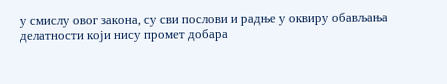у смислу овог закона, су сви послови и радње у оквиру обављања делатности који нису промет добара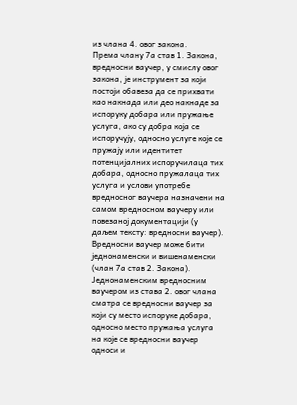из члана 4. овог закона.
Према члану 7а став 1. Закона, вредносни ваучер, у смислу овог закона, је инструмент за који постоји обавеза да се прихвати као накнада или део накнаде за испоруку добара или пружање услуга, ако су добра која се испоручују, односно услуге које се пружају или идентитет потенцијалних испоручилаца тих добара, односно пружалаца тих услуга и услови употребе вредносног ваучера назначени на самом вредносном ваучеру или повезаној документацији (у даљем тексту: вредносни ваучер).
Вредносни ваучер може бити једнонаменски и вишенаменски (члан 7а став 2. Закона).
Једнонаменским вредносним ваучером из става 2. овог члана сматра се вредносни ваучер за који су место испоруке добара, односно место пружања услуга на које се вредносни ваучер односи и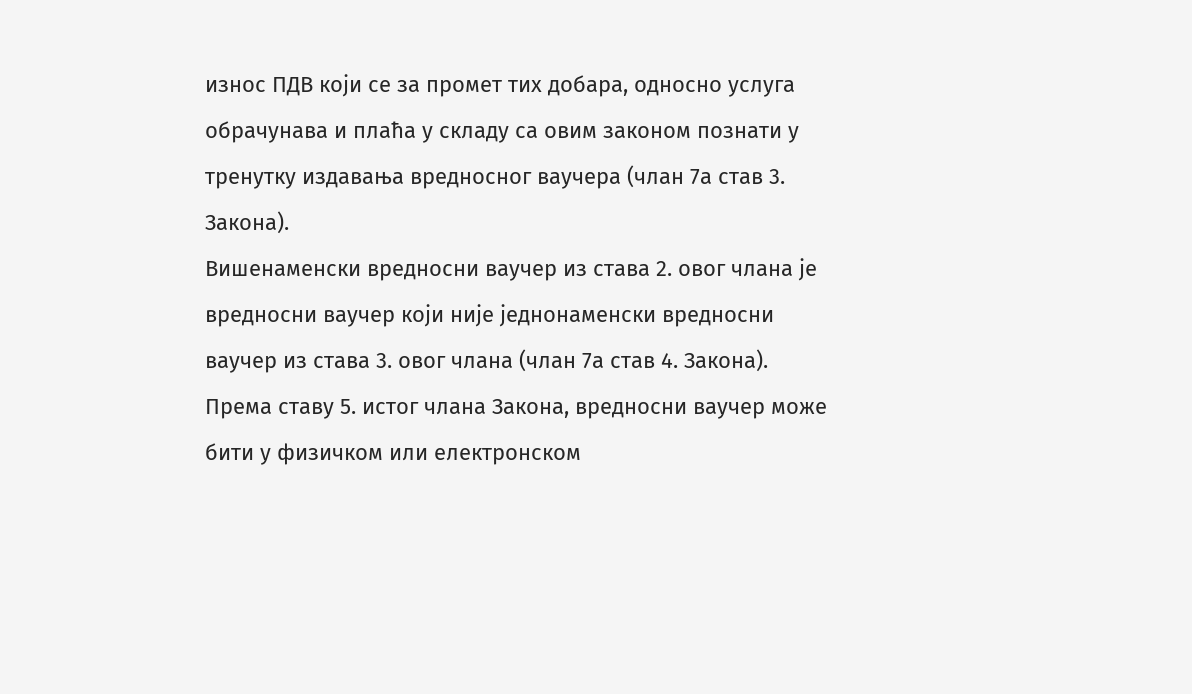износ ПДВ који се за промет тих добара, односно услуга обрачунава и плаћа у складу са овим законом познати у тренутку издавања вредносног ваучера (члан 7а став 3. Закона).
Вишенаменски вредносни ваучер из става 2. овог члана је вредносни ваучер који није једнонаменски вредносни ваучер из става 3. овог члана (члан 7а став 4. Закона).
Према ставу 5. истог члана Закона, вредносни ваучер може бити у физичком или електронском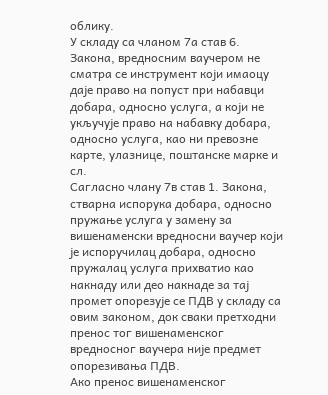облику.
У складу са чланом 7а став 6. Закона, вредносним ваучером не сматра се инструмент који имаоцу даје право на попуст при набавци добара, односно услуга, а који не укључује право на набавку добара, односно услуга, као ни превозне карте, улазнице, поштанске марке и сл.
Сагласно члану 7в став 1. Закона, стварна испорука добара, односно пружање услуга у замену за вишенаменски вредносни ваучер који је испоручилац добара, односно пружалац услуга прихватио као накнаду или део накнаде за тај промет опорезује се ПДВ у складу са овим законом, док сваки претходни пренос тог вишенаменског вредносног ваучера није предмет опорезивања ПДВ.
Ако пренос вишенаменског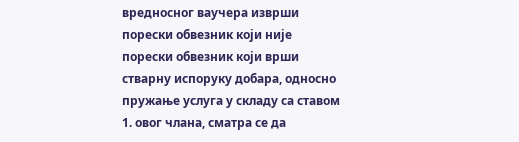вредносног ваучера изврши порески обвезник који није порески обвезник који врши стварну испоруку добара, односно пружање услуга у складу са ставом 1. овог члана, сматра се да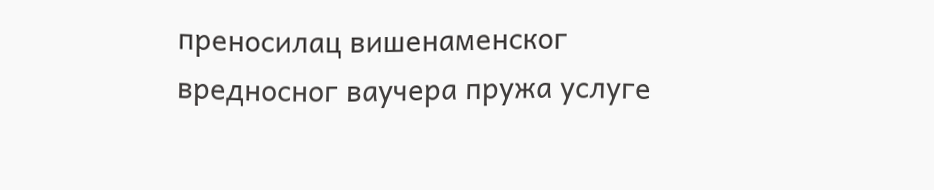преносилац вишенаменског вредносног ваучера пружа услуге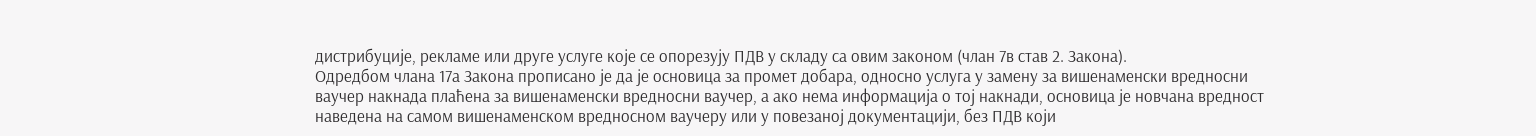дистрибуције, рекламе или друге услуге које се опорезују ПДВ у складу са овим законом (члан 7в став 2. Закона).
Одредбом члана 17а Закона прописано је да је основица за промет добара, односно услуга у замену за вишенаменски вредносни ваучер накнада плаћена за вишенаменски вредносни ваучер, а ако нема информација о тој накнади, основица је новчана вредност наведена на самом вишенаменском вредносном ваучеру или у повезаној документацији, без ПДВ који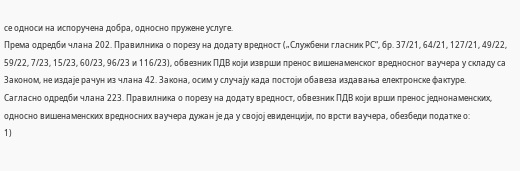се односи на испоручена добра, односно пружене услуге.
Према одредби члана 202. Правилника о порезу на додату вредност („Службени гласник РС“, бр. 37/21, 64/21, 127/21, 49/22, 59/22, 7/23, 15/23, 60/23, 96/23 и 116/23), обвезник ПДВ који изврши пренос вишенаменског вредносног ваучера у складу са Законом, не издаје рачун из члана 42. Закона, осим у случају када постоји обавеза издавања електронске фактуре.
Сагласно одредби члана 223. Правилника о порезу на додату вредност, обвезник ПДВ који врши пренос једнонаменских, односно вишенаменских вредносних ваучера дужан је да у својој евиденцији, по врсти ваучера, обезбеди податке о:
1)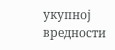укупној вредности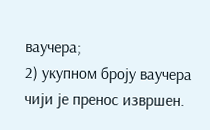ваучера;
2) укупном броју ваучера чији је пренос извршен.